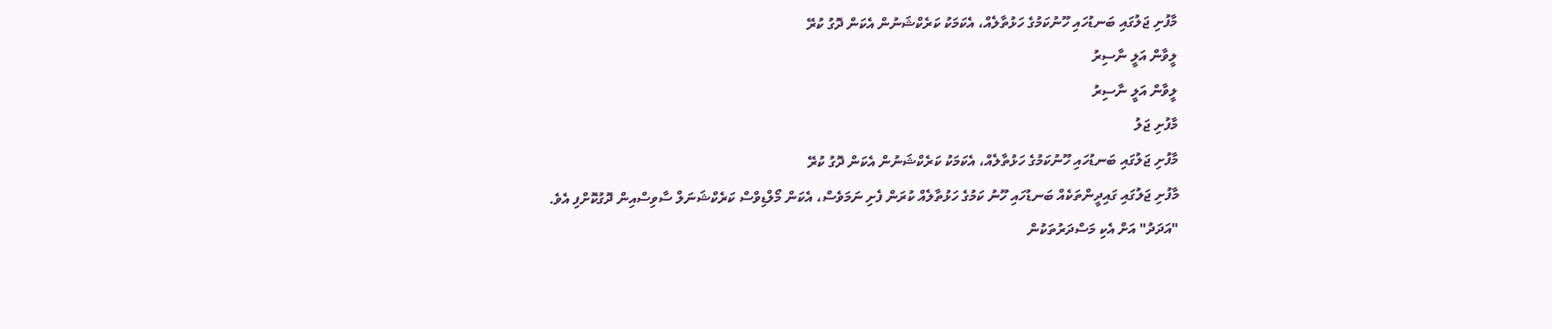މާފުށި ޖަލުގައި ބަނޑުހައި ހޫނުކަމުގެ ހަޅުތާލެއް، އެކަމަކު ކަރެކްޝަނުން އެކަން ދޮގު ކުރޭ
ލީވާން އަލީ ނާސިރު
ލީވާން އަލީ ނާސިރު
މާފުށި ޖަލު
މާފުށި ޖަލުގައި ބަނޑުހައި ހޫނުކަމުގެ ހަޅުތާލެއް، އެކަމަކު ކަރެކްޝަނުން އެކަން ދޮގު ކުރޭ
މާފުށި ޖަލުގައި ގައިދީންތަކެއް ބަނޑުހައި ހޫނު ކަމުގެ ހަޅުތާލެއް ކުރަން ފެށި ނަމަވެސް، އެކަން މޯލްޑިވްސް ކަރެކްޝަނަލް ސާވިސްއިން ދޮގުކޮށްފި އެވެ.
"އަދަދު" އަށް އެކި މަސްދަރުތަކުން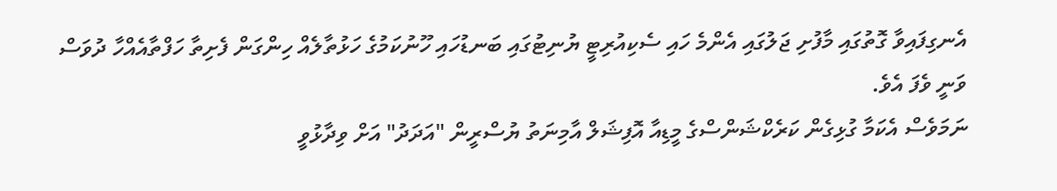އެނގިފައިވާ ގޮތުގައި މާފުށި ޖަލުގައި އެންމެ ހައި ސެކިއުރިޓީ ޔުނިޓުގައި ބަނޑުހައި ހޫނުކަމުގެ ހަޅުތާލެއް ހިންގަން ފެށިތާ ހަފްތާއެއްހާ ދުވަސް ވަނީ ވެފަ އެވެ.
ނަމަވެސް އެކަމާ ގުޅިގެން ކަރެކްޝަންސްގެ މީޑިއާ އޮފިޝަލް އާމިނަތު ޔުސްރީން "އަދަދު" އަށް ވިދާޅުވީ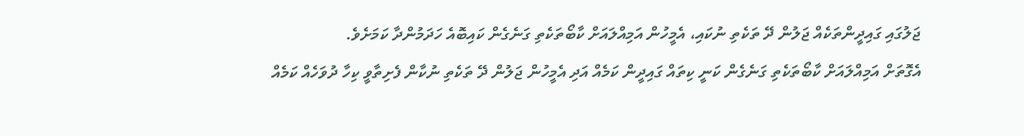ޖަލުގައި ގައިދީންތަކެއް ޖަލުން ދޭ ތަކެތި ނުކައި، އެމީހުން އަމިއްލައަށް ކާބޯތަކެތި ގަނެގެން ކައިބޮއެ ހަދަމުންދާ ކަމަށެވެ.
އެގޮތަށް އަމިއްލައަށް ކާބޯތަކެތި ގަނެގެން ކަނީ ކިތައް ގައިދީން ކަމެއް އަދި އެމީހުން ޖަލުން ދޭ ތަކެތި ނުކާން ފެށިތާވީ ކިހާ ދުވަހެއް ކަމެއް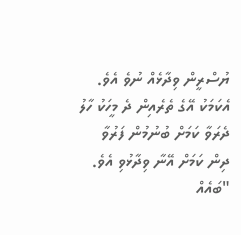ޔުސްރީން ވިދާޅެއް ނުވެ އެވެ. އެކަމަކު އޭގެ ތެރެއިން ދެ މީހަކު ހާލު ދެރަވާ ކަމަށް ބުނުމުން ފަރުވާ ދިން ކަމަށް އޭނާ ވިދާޅުވި އެވެ.
"ބައެއް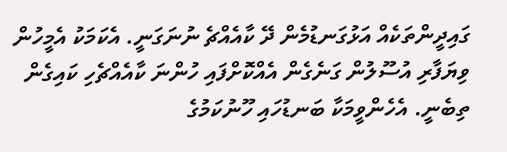ގައިދީންތަކެއް އަޅުގަނޑުމެން ދޭ ކާއެއްޗެ ނުނަގަނީ. އެކަމަކު އެމީހުން ވިޔަފާރި އުސޫލުން ގަނެގެން އެއްކޮށްފައި ހުންނަ ކާއެއްޗެހި ކައިގެން ތިބެނީ. އެހެންވީމަކާ ބަނޑުހައި ހޫނުކަމުގެ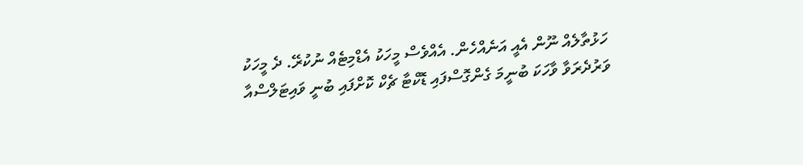ހަޅުތާލެއް ނޫން އެއީ އަނެއްހެން. އެއްވެސް މީހަކު އެޑްމިޓެއް ނުކުރޭ. ދެ މީހަކު ވަރުދެރަވާ ވާހަކަ ބުނީމަ ގެންގޮސްފައި ޑޮކްޓާ ޗެކް ކޮށްފައި ބުނީ ވައިޓަލްސްއާ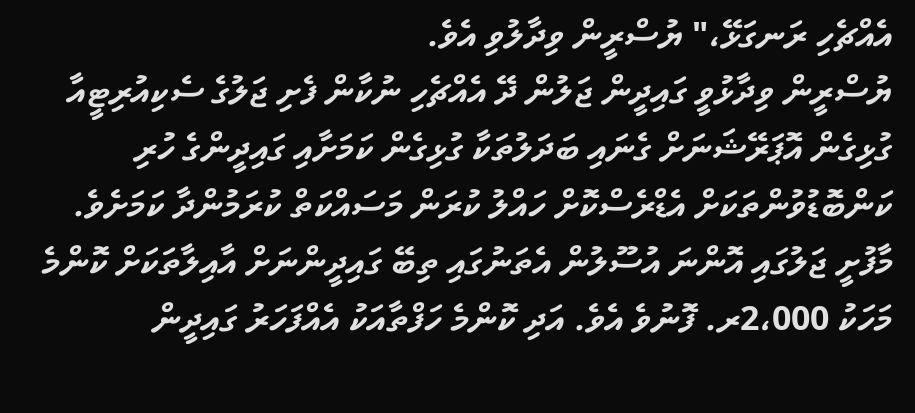އެއްޗެހި ރަނގަޅޭ،" ޔުސްރީން ވިދާލުވި އެވެ.
ޔުސްރީން ވިދާޅުވީ ގައިދީން ޖަލުން ދޭ އެއްޗެހި ނުކާން ފެށި ޖަލުގެ ސެކިއުރިޓީއާ ގުޅިގެން އޮޕަރޭޝަނަށް ގެނައި ބަދަލުތަކާ ގުޅިގެން ކަމަށާއި ގައިދީންގެ ހުރި ކަންބޮޑުވުންތަކަށް އެޑްރެސްކޮށް ހައްލު ކުރަން މަސައްކަތް ކުރަމުންދާ ކަމަށެވެ.
މާފުށީ ޖަލުގައި އޮންނަ އުސޫލުން އެތަނުގައި ތިބޭ ގައިދީންނަށް އާއިލާތަކަށް ކޮންމެ މަހަކު 2،000ރ. ފޮނުވެ އެވެ. އަދި ކޮންމެ ހަފްތާއަކު އެއްފަހަރު ގައިދީން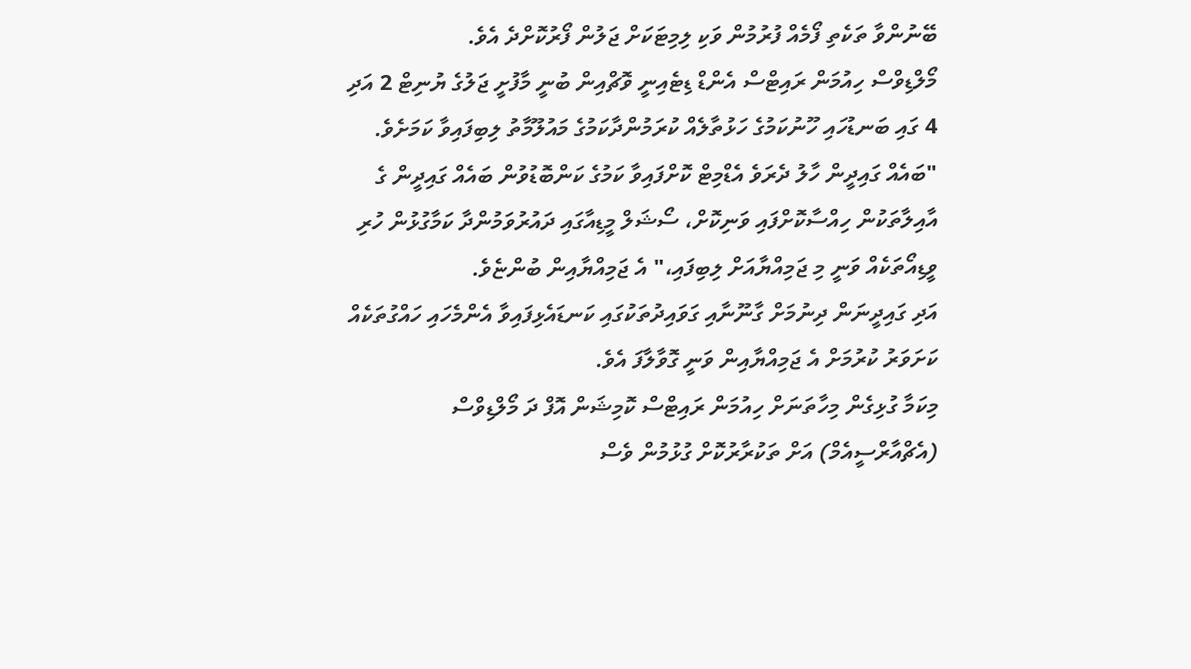ބޭނުންވާ ތަކެތި ފޯމެއް ފުރުމުން ވަކި ލިމިޓަކަށް ޖަލުން ފޯރުކޮށްދެ އެވެ.
މޯލްޑިވްސް ހިއުމަން ރައިޓްސް އެންޑް ޑިޓެއިނީ ވޮޗްއިން ބުނީ މާފުށީ ޖަލުގެ ޔުނިޓް 2 އަދި 4 ގައި ބަނޑުހައި ހޫނުކަމުގެ ހަޅުތާލެއް ކުރަމުންދާކަމުގެ މައުލޫމާތު ލިބިފައިވާ ކަމަށެވެ.
"ބައެއް ގައިދީން ހާލު ދެރަވެ އެޑްމިޓް ކޮށްފައިވާ ކަމުގެ ކަންބޮޑުވުން ބައެއް ގައިދީން ގެ އާއިލާތަކުން ހިއްސާކޮށްފައި ވަނިކޮށް، ސޯޝަލް މީޑިއާގައި ދައުރުވަމުންދާ ކަމާގުޅުން ހުރި ވީޑިއޯތަކެއް ވަނީ މި ޖަމިއްޔާއަށް ލިބިފައި،" އެ ޖަމިއްޔާއިން ބުންޏެވެ.
އަދި ގައިދީނަން ދިނުމަށް ގާނޫނާއި ގަވައިދުތަކުގައި ކަނޑައެޅިފައިވާ އެންމެހައި ހައްގުތަކެއް ކަށަވަރު ކުރުމަށް އެ ޖަމިއްޔާއިން ވަނީ ގޮވާލާފަ އެވެ.
މިކަމާ ގުޅިގެން މިހާތަނަށް ހިއުމަން ރައިޓްސް ކޮމިޝަން އޮފް ދަ މޯލްޑިވްސް (އެޗްއާރްސީއެމް) އަށް ތަކުރާރުކޮށް ގުޅުމުން ވެސް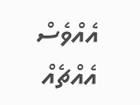އެއްވެސް އެއްޗެއް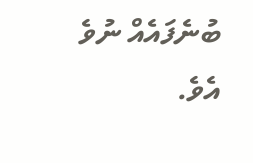ބުނެފައެއް ނުވެ އެވެ.